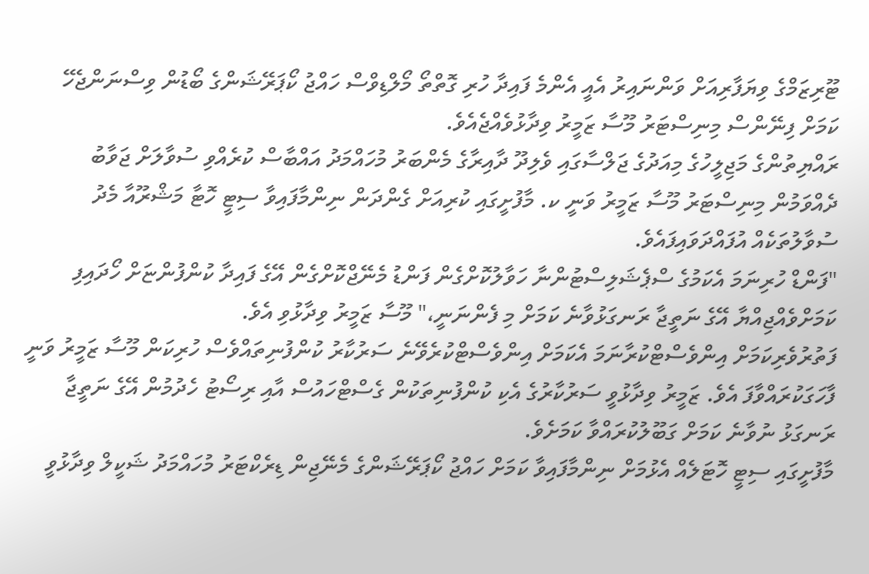ޓޫރިޒަމްގެ ވިޔަފާރިއަށް ވަންނައިރު އެއީ އެންމެ ފައިދާ ހުރި ގޮތްތޯ މޯލްޑިވްސް ހައްޖު ކޯޕަރޭޝަންގެ ބޯޑުން ވިސްނަންޖެހޭ ކަމަށް ފިނޭންސް މިނިސްޓަރު މޫސާ ޒަމީރު ވިދާޅުވެއްޖެއެވެ.
ރައްޔިތުންގެ މަޖިލީހުގެ މިއަދުގެ ޖަލްސާގައި ވެލިދޫ ދާއިރާގެ މެންބަރު މުހައްމަދު އައްބާސް ކުރެއްވި ސުވާލަށް ޖަވާބު ދެއްވަމުން މިނިސްޓަރު މޫސާ ޒަމީރު ވަނީ ކ. މާފުށީގައި ކުރިއަށް ގެންދަން ނިންމާފައިވާ ސިޓީ ހޮޓާ މަޝްރޫއާ މެދު ސުވާލުތަކެއް އުފައްދަވައިފައެވެ.
"ފަންޑް ހުރިނަމަ އެކަމުގެ ސްޕެޝަލިސްޓުންނާ ހަވާލުކޮށްގެން ފަންޑު މެނޭޖްކޮށްގެން އޭގެ ފައިދާ ކުންފުންޏަށް ހޯދައިފި ކަމަށްވެއްޖިއްޔާ އޭގެ ނަތީޖާ ރަނގަޅުވާނެ ކަމަށް މި ފެންނަނީ،" މޫސާ ޒަމީރު ވިދާޅުވި އެވެ.
ފަތުރުވެރިކަމަށް އިންވެސްޓްކުރާނަމަ އެކަމަށް އިންވެސްޓްކުރެވޭނެ ސަރުކާރު ކުންފުނިތައްވެސް ހުރިކަން މޫސާ ޒަމީރު ވަނީ ފާހަގަކުރައްވާފަ އެވެ. ޒަމީރު ވިދާޅުވީ ސަރުކާރުގެ އެކި ކުންފުނިތަކުން ގެސްޓްހައުސް އާއި ރިސޯޓު ހެދުމުން އޭގެ ނަތީޖާ ރަނގަޅު ނުވާނެ ކަމަށް ގަބޫލުކުރައްވާ ކަމަށެވެ.
މާފުށީގައި ސިޓީ ހޮޓަލެއް އެޅުމަށް ނިންމާފައިވާ ކަމަށް ހައްޖު ކޯޕަރޭޝަންގެ މެނޭޖިން ޑިރެކްޓަރު މުހައްމަދު ޝަކީލް ވިދާޅުވީ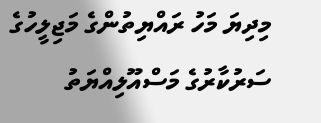މިދިޔަ މަހު ރައްޔިތުންގެ މަޖިލީހުގެ ސަރުކާރުގެ މަސްއޫލިއްޔަތު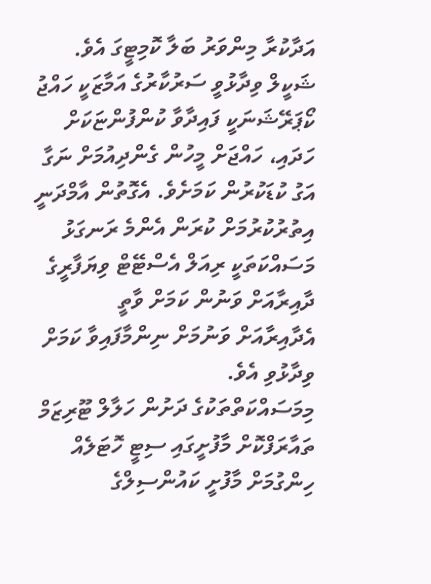އަދާކުރާ މިންވަރު ބަލާ ކޮމިޓީގަ އެވެ.
ޝަކީލް ވިދާޅުވީ ސަރުކާރުގެ އަމާޒަކީ ހައްޖު ކޯޕަރޭޝަނަކީ ފައިދާވާ ކުންފުންޏަކަށް ހަދައި، ހައްޖަށް މީހުން ގެންދިއުމަށް ނަގާ އަގު ކުޑަކުރުން ކަމަށެވެ. އެގޮތުން އާމްދަނީ އިތުރުކުރުމަށް ކުރަން އެންމެ ރަނގަޅު މަސައްކަތަކީ ރިއަލް އެސްޓޭޓް ވިޔަފާރީގެ ދާއިރާއަށް ވަނުން ކަމަށް ވާތީ އެދާއިރާއަށް ވަނުމަށް ނިންމާފައިވާ ކަމަށް ވިދާޅުވި އެވެ.
މިމަސައްކަތްތަކުގެ ދަށުން ހަލާލް ޓޫރިޒަމް ތައާރަފްކޮށް މާފުށީގައި ސިޓީ ހޮޓަލެއް ހިންގުމަށް މާފުށީ ކައުންސިލްގެ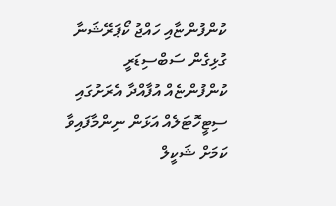ކުންފުންޏާއި ހައްޖު ކޯޕަރޭޝަނާ ގުޅިގެން ސަބްސިޑަރީ ކުންފުންޏެއް އުފާއްދާ އެރަށުގައި ސިޓީހޮޓަލެއް އަޅަން ނިންމާފައިވާ ކަމަށް ޝަކީލް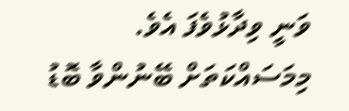ވަނީ ވިދާޅުވެފަ އެވެ. މިމަސައްކަތަށް ބޭނުންވާ ބޮޑު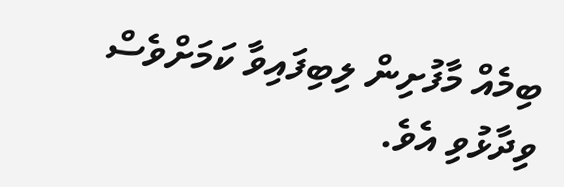ބިމެއް މާފުށިން ލިބިފައިވާ ކަމަށްވެސް ވިދާޅުވި އެވެ.